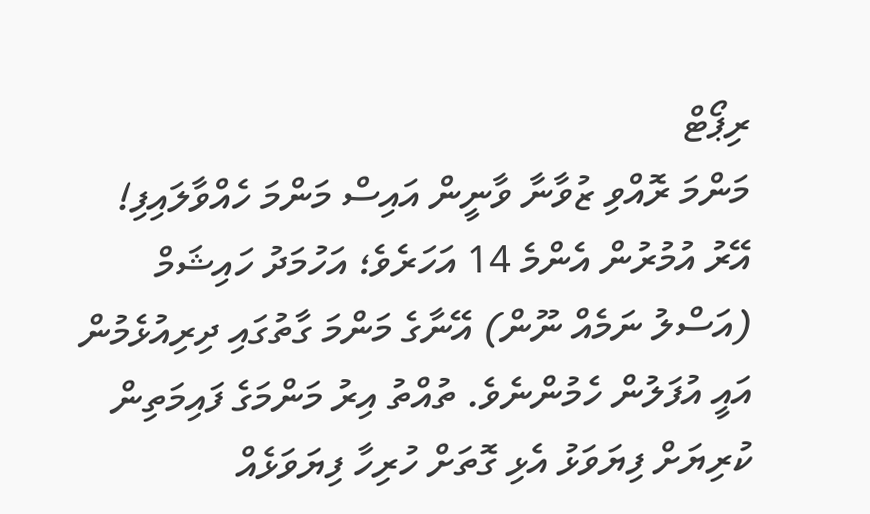ރިޕޯޓް
މަންމަ ރޮއްވި ޒުވާނާ ވާނީން އައިސް މަންމަ ހެއްވާލައިފި!
އޭރު އުމުރުން އެންމެ 14 އަހަރެވެ؛ އަހުމަދު ހައިޝަމް (އަސްލު ނަމެއް ނޫން) އޭނާގެ މަންމަ ގާތުގައި ދިރިއުޅެމުން އައީ އުފަލުން ހެމުންނެވެ. ތުއްތު އިރު މަންމަގެ ފައިމަތިން ކުރިޔަށް ފިޔަވަޅު އެޅި ގޮތަށް ހުރިހާ ފިޔަވަޅެއް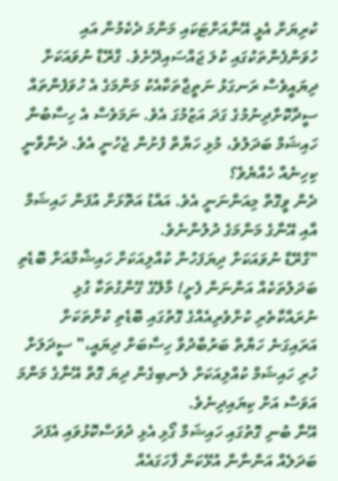ކުރިޔަށް އެޅީ އޭނާއަށްޓަކައި މަންމަ ދެކެމުން އައި ހުވަންފެންތަކުގައި ކުލަ ޖައްސައިދޭށެވެ. ގްރޭޑް ނުވައަކަށް ދިޔައީވެސް ރަނގަޅު ނަތީޖާތަކާއެކު މަންމަގެ އެ ހުވަފެންތައް ސީދާކޮށްދިނުމުގެ ގަދަ އަޒުމުގަ އެވެ. ނަމަވެސް އެ ހިސާބުން ހައިޝަމް ބަދަލުވެ، މުޅި ހަޔާތް ފުށުން ޖެހުނީ އެވެ. ދެންވާނީ ކިހިނެއް ހެއްޔެވެ؟
ދެން ވީގޮތް މިއަންނަނީ އެވެ. އައްޑު އަތޮޅަށް އުފަން ހައިޝަމް އާއި އޭނާގެ މަންމަގެ ދުލުންނެވެ.
"ގްރޭޑް ނުވައަކަށް ދިޔަފަހުން ކުއްލިއަކަށް ހައިޝްމްއަށް ބޮޑެތި ބަދަލުތަކެއް އަންނަން ފެށީ! މާލޭގެ ގޭންގުތަކާ ގުޅި ނުރައްކާތެރި ކުށްވެރިއެއްގެ ގޮތުގައި ބޮޑެތި ކުށްތަކަށް އަރައިގަނެ ހަޔާތް ބަރުބާދުވާ ހިސާބަށް ދިޔައީ،" ސީދަލަށް ހުރި ހައިޝަމް ކުއްލިއަކަށް ލެނބިގެން ދިޔަ ގޮތް އޭނާގެ މަންމަ އަވަސް އަށް ކިޔައިދިނެވެ.
އޭނާ ބުނި ގޮތުގައި ހައިޝަމް ގޯޅި އެޅި ދުވަސްކޮޅުވައި އެފަދަ ބަދަލެއް އަންނާން އުޅޭކަން ފާހަގައެއް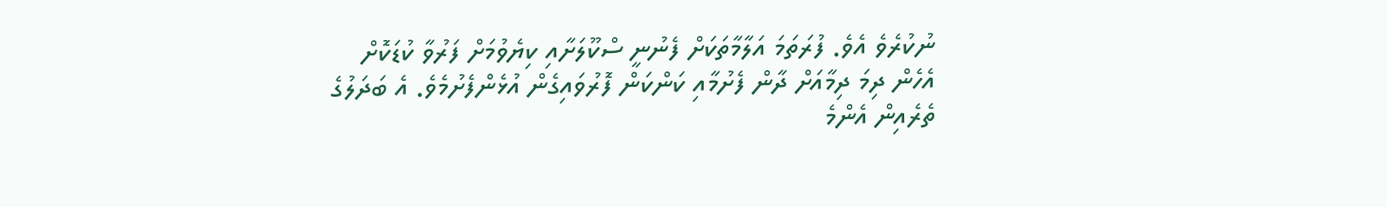ނުކުރެވެ އެވެ. ފުރަތަމަ އަލާމާތަކަށް ފެނުނީ ސްކޫލަށާއި ކިޔެވުމަށް ފަރުވާ ކުޑަކޮށް އެހެން ދިމަ ދިމާއަށް ދާން ފެށުމާއި ކަންކަން ފޮރުވައިގެން އުޅެންފެށުމެވެ. އެ ބަދަލުގެ ތެރެއިން އެންމެ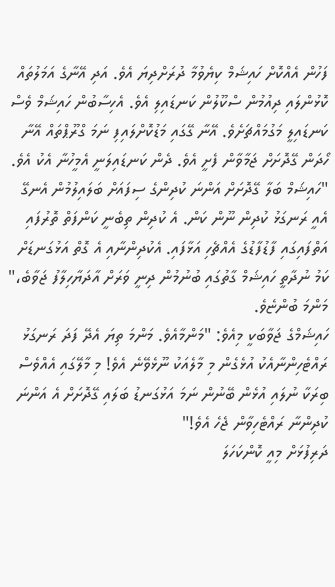ފަހުން އެއްކޮށް ހައިޝަމް ކިޔެވުމާ ދުރަށްދިޔަ އެވެ. އަދި އޭނާގެ އަމަލުތައް ކޮޅުންލައި ދިއުމުން ސްކޫލުން ކަނޑައިލި އެވެ. އެހިސާބުން ހައިޝަމް ވެސް ކަނޑައިލީ މަގުމައްޗަށެވެ. އޭނާ ގޭގައި މަޑުކޮށްލައިފި ނަމަ ގްރޫޕްތައް އޭނާ ހޯދަން ގޭދޮށަށް ޖަމާވާން ފެށީ އެވެ. ދެން ކަނޑައިލަނީ އެމީހުނާ އެކު އެވެ.
"ހައިޝަމް ބަލާ ގޭދޮށަށް އަންނަ ކުދިންގެ ސިފައަށް ބަލައިލުމުން އެނގޭ އެއީ ރަނގަޅު ކުދިން ނޫން ކަން. އެ ކުދިން ތިބެނީ ކަންފަތް ތޮރުފައި އަތްފައިގައި ފާޑުފާޑުގެ އެއްޗެހި އަޅާފައި. އެކުދިންނާއި އެ ގޮތް އަޅުގަނޑަށް ކަމު ނުދާތީ ހައިޝަމް ގާތުގައި ބުނުމުން ދިނީ ވަރަށް އާދަޔާހިލާފު ޖަވާބެ،" މަންމަ ބުންޏެވެ.
ހައިޝަމްގެ ޖަވާބަކީ މިއެވެ: "މަންމާއެވެ. މަންމަ ތިޔަ އެދޭ ފަދަ ރަނގަޅު ރައްޓެހިންނާއެކު އުޅެގެން މި މާލެއަކު ނޫޅެވޭނެ އެވެ! މި މާލޭގައި އެއްވެސް ބިރަކާ ނުލައި އުޅެން ބޭނުން ނަމަ އަޅުގަނޑު ބަލައި ގޭދޮށަށް އެ އަންނަ ކުދިންނާ ރައްޓެހިވާން ޖެހެ އެވެ!"
ދަރިފުޅަށް މިއީ ކޮންކަހަލަ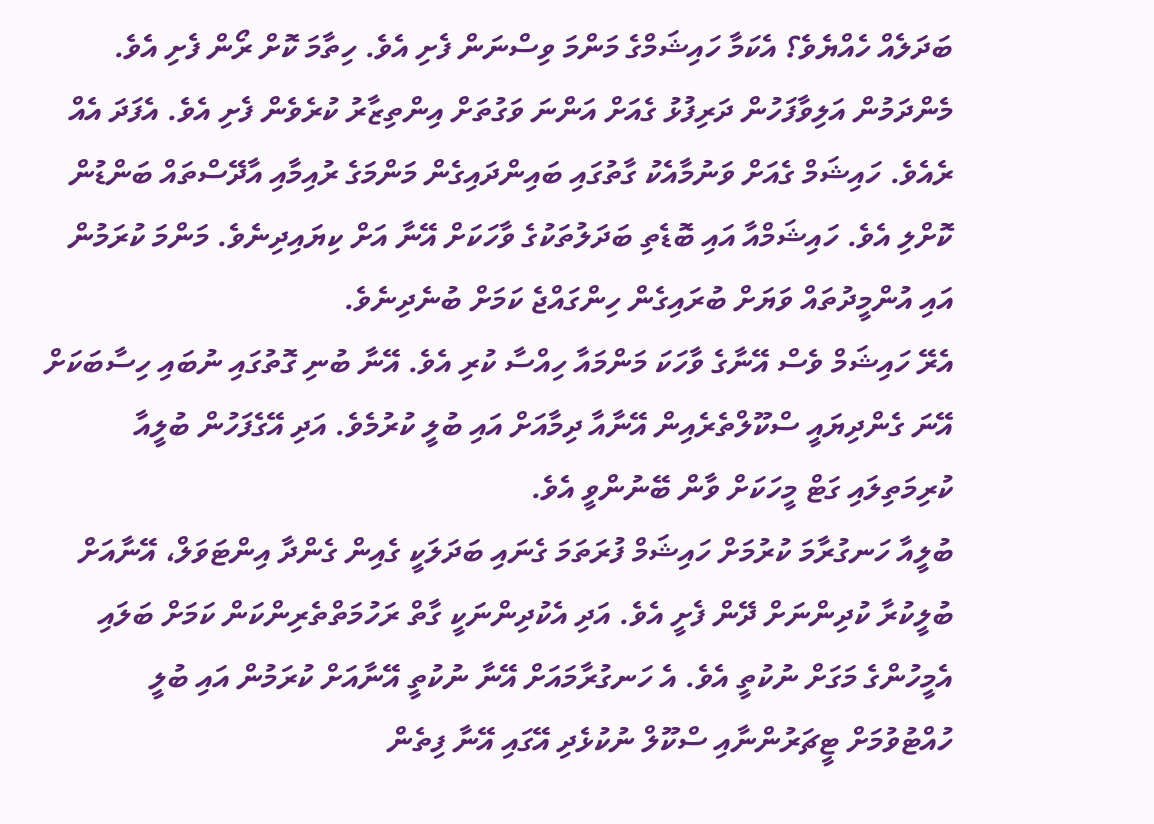ބަދަލެއް ހެއްޔެވެ؟ އެކަމާ ހައިޝަމްގެ މަންމަ ވިސްނަން ފެށި އެވެ. ހިތާމަ ކޮށް ރޯން ފެށި އެވެ. މެންދަމުން އަލިވާފަހުން ދަރިފުޅު ގެއަށް އަންނަ ވަގުތަށް އިންތިޒާރު ކުރެވެން ފެށި އެވެ. އެފަދަ އެއް ރެއެވެ. ހައިޝަމް ގެއަށް ވަނުމާއެކު ގާތުގައި ބައިންދައިގެން މަންމަގެ ރުއިމާއި އާދޭސްތައް ބަންޑުން ކޮށްލި އެވެ. ހައިޝަމްއާ އައި ބޮޑެތި ބަދަލުތަކުގެ ވާހަކަށް އޭނާ އަށް ކިޔައިދިނެވެ. މަންމަ ކުރަމުން އައި އުންމީދުތައް ވަޔަށް ބުރައިގެން ހިންގައްޖެ ކަމަށް ބުނެދިނެވެ.
އެރޭ ހައިޝަމް ވެސް އޭނާގެ ވާހަކަ މަންމައާ ހިއްސާ ކުރި އެވެ. އޭނާ ބުނި ގޮތުގައި ނުބައި ހިސާބަކަށް އޭނަ ގެންދިޔައީ ސްކޫލްތެރެއިން އޭނާއާ ދިމާއަށް އައި ބުލީ ކުރުމެވެ. އަދި އޭގެފަހުން ބުލީއާ ކުރިމަތިލައި ގަޓް މީހަކަށް ވާން ބޭނުންވީ އެވެ.
ބުލީއާ ހަނގުރާމަ ކުރުމަށް ހައިޝަމް ފުރަތަމަ ގެނައި ބަދަލަކީ ގެއިން ގެންދާ އިންޓަވަލް، އޭނާއަށް ބުލީކުރާ ކުދިންނަށް ދޭން ފެށީ އެވެ. އަދި އެކުދިންނަކީ ގާތް ރަހުމަތްތެރިންކަން ކަމަށް ބަލައި އެމީހުންގެ މަގަށް ނުކުތީ އެވެ. އެ ހަނގުރާމައަށް އޭނާ ނުކުތީ އޭނާއަށް ކުރަމުން އައި ބުލީ ހުއްޓުވުމަށް ޓީޗަރުންނާއި ސްކޫލް ނުކުޅެދި އޭގައި އޭނާ ފިތެން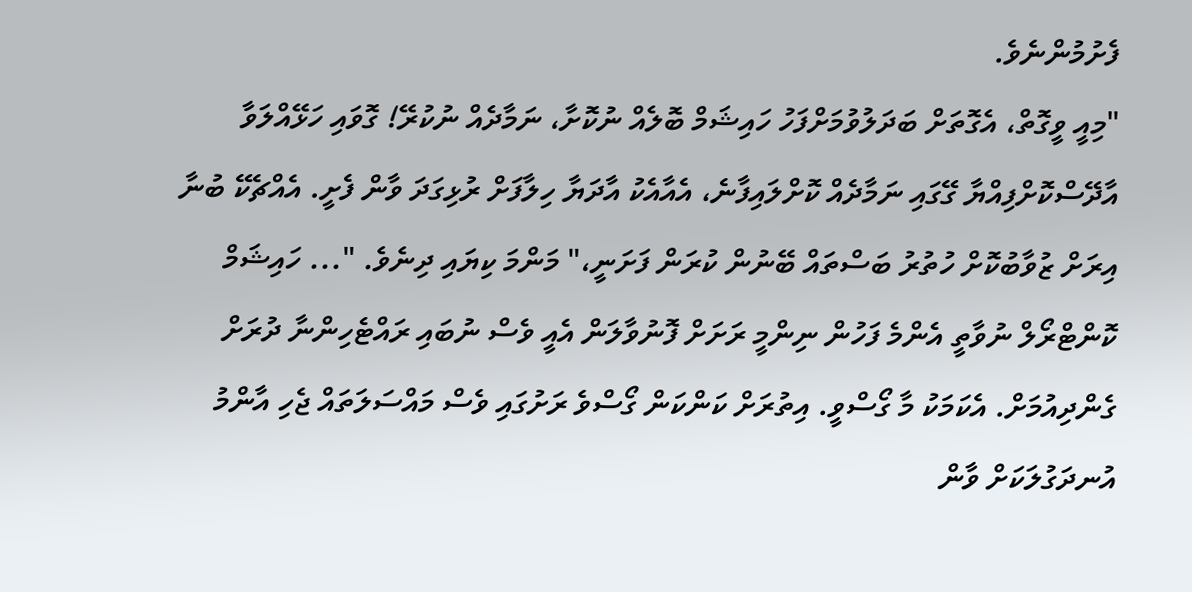ފެށުމުންނެވެ.
"މިއީ ވީގޮތް، އެގޮތަށް ބަދަލުވުމަށްފަހު ހައިޝަމް ބޮލެއް ނުކޮށާ، ނަމާދެއް ނުކުރޭ! ގޮވައި ހަޅޭއްލަވާ އާދޭސްކޮށްފިއްޔާ ގޭގައި ނަމާދެއް ކޮށްލައިފާނެ، އެއާއެކު އާދަޔާ ހިލާފަށް ރުޅިގަދަ ވާން ފެށީ. އެއްޗެކޭ ބުނާ އިރަށް ޒުވާބުކޮށް ހުތުރު ބަސްތައް ބޭނުން ކުރަން ފަށަނީ،" މަންމަ ކިޔައި ދިނެވެ. "... ހައިޝަމް ކޮންޓްރޯލް ނުވާތީ އެންމެ ފަހުން ނިންމީ ރަށަށް ފޮނުވާލަން އެއީ ވެސް ނުބައި ރައްޓެހިންނާ ދުރަށް ގެންދިއުމަށް. އެކަމަކު މާ ގޯސްވީ. އިތުރަށް ކަންކަން ގޯސްވެ ރަށުގައި ވެސް މައްސަލަތައް ޖެހި އާންމު އުނދަގުލަކަށް ވާން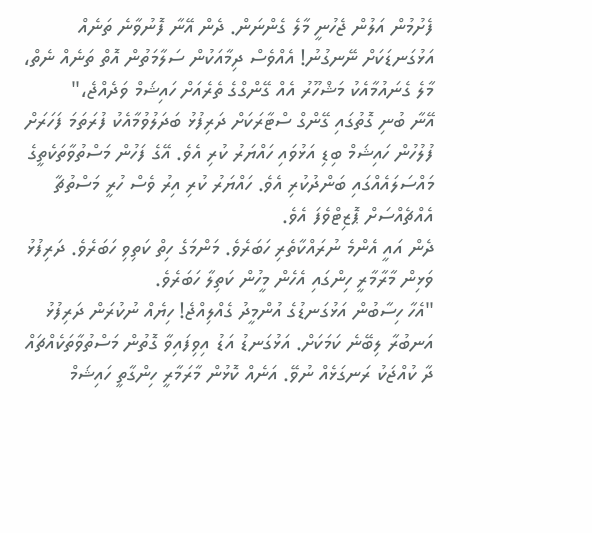ފެށުމުން އަލުން ޖެހުނީ މާލެ ގެންނަން. ދެން އޭނާ ފޮނުވާނެ ތަނެއް އަޅުގަނޑަކަށް ނޭނގުނު! އެއްވެސް ދިމާއަކުން ސަލާމަތުން އޮތް ތަނެއް ނެތް، މާލެ ގެނައުމާއެކު މަޝްހޫރު އެއް ގޭންގްގެ ތެރެއަށް ހައިޝަމް ވަދެއްޖެ،"
އޭނާ ބުނި ގޮތުގައި ގޭންގް ސްޓާރަކަށް ދަރިފުޅު ބަދަލުވުމާއެކު ފުރަތަމަ ފަހަރަށް ފުލުހުން ހައިޝަމް ބިޑި އަޅުވައި ހައްޔަރު ކުރި އެވެ. އޭގެ ފަހުން މަސްތުވާތަކެތީގެ މައްސަލައެއްގައި ބަންދުކުރި އެވެ. ހައްޔަރު ކުރި އިރު ވެސް ހުރީ މަސްތުޗާ އެއްޗެއްސަށް ޕޮޒިޓްވެފަ އެވެ.
ދެން އައީ އެންމެ ނުރައްކާތެރި ހަބަރެވެ. މަންމަގެ ހިތް ކަތިވި ހަބަރެވެ. ދަރިފުޅު ވަޅިން މާރާމާރީ ހިންގައި އެހެން މީހުން ކަތިލާ ހަބަރެވެ.
"އެހާ ހިސާބުން އަޅުގަނޑުގެ އުންމީދު ގެއްލިއްޖެ! ހިޔެއް ނުކުރަން ދަރިފުޅު އަނބުރާ ލިބޭނެ ކަމަކަށް. އަޅުގަނޑު އަޑު އިވިފައިވާ ގޮތުން މަސްތުވާތަކެއްޗައް ދާ ކުއްޖަކު ރަނގަޅެއް ނުވޭ. އަނެއް ކޮޅުން މާރަމާރީ ހިންގާތީ ހައިޝަމް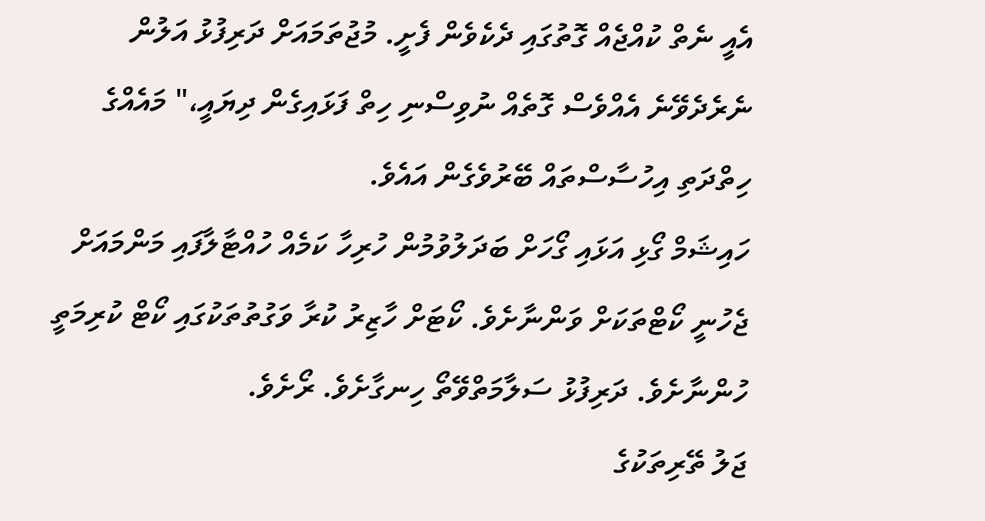އެއީ ނެތް ކުއްޖެއް ގޮތުގައި ދެކެވެން ފެށީ. މުޖުތަމައަށް ދަރިފުޅު އަލުން ނެރެދެވޭނެ އެއްވެސް ގޮތެއް ނުވިސްނި ހިތް ފަޅައިގެން ދިޔައީ،" މައެއްގެ ހިތްދަތި އިހުސާސްތައް ބޭރުވެގެން އައެވެ.
ހައިޝަމް ގޯޅި އަޅައި ގޯހަށް ބަދަލުވުމުން ހުރިހާ ކަމެއް ހުއްޓާލާފައި މަންމައަށް ޖެހުނީ ކޯޓްތަކަށް ވަންނާށެވެ. ކޯޓަށް ހާޒިރު ކުރާ ވަގުތުތަކުގައި ކޯޓް ކުރިމަތީ ހުންނާށެވެ. ދަރިފުޅު ސަލާމަތްވޭތޯ ހިނގާށެވެ. ރޯށެވެ.
ޖަލު ތޭރިތަކުގެ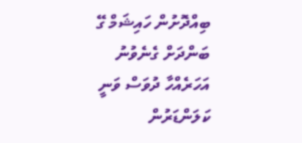ބިއްދޮށުން ހައިޝަމް ގޭ ބަންދަށް ގެނެވުނު އަހަރެއްހާ ދުވަސް ވަނީ ކަލަންޑަރުން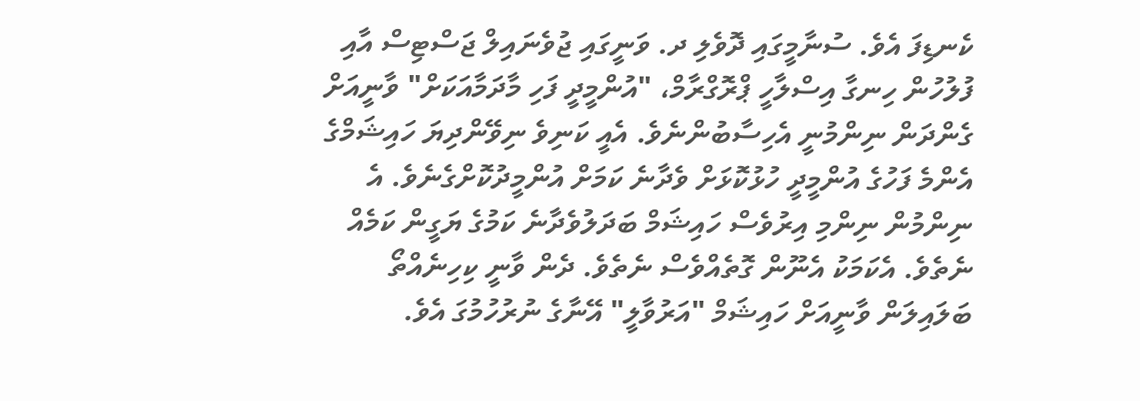ކެނޑިފަ އެވެ. ސުނާމީގައި ދޮވެލި ދ. ވަނީގައި ޖުވެނައިލް ޖަސްޓިސް އާއި ފުލުހުން ހިނގާ އިސްލާހީ ޕްރޮގްރާމް، "އުންމީދީ ފަހި މާދަމާއަކަށް" ވާނީއަށް ގެންދަން ނިންމުނީ އެހިސާބުންނެވެ. އެއީ ކަނިވެ ނިވޭންދިޔަ ހައިޝަމްގެ އެންމެ ފަހުގެ އުންމީދީ ހުޅުކޮޅަށް ވެދާނެ ކަމަށް އުންމީދުކޮށްގެނެވެ. އެ ނިންމުން ނިންމި އިރުވެސް ހައިޝަމް ބަދަލުވެދާނެ ކަމުގެ ޔަގީން ކަމެއް ނެތެވެ. އެކަމަކު އެނޫން ގޮތެއްވެސް ނެތެވެ. ދެން ވާނީ ކިހިނެއްތޯ ބަލައިލަން ވާނީއަށް ހައިޝަމް "އަރުވާލީ" އޭނާގެ ނުރުހުމުގަ އެވެ.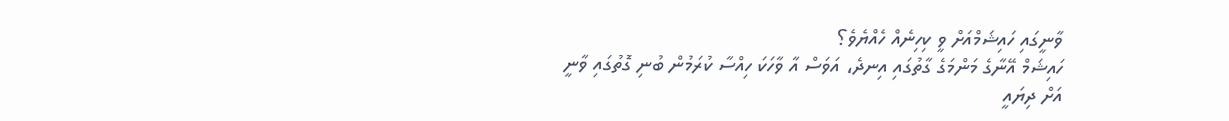ވާނީގައި ހައިޝަމްއަށް ވީ ކިހިނެއް ހެއްޔެވެ؟
ހައިޝަމް އޭނާގެ މަންމަގެ ގާތުގައި އިނދެ، އަވަސް އާ ވާހަކަ ހިއްސާ ކުރަމުން ބުނި ގޮތުގައި ވާނީ އަށް ދިޔައީ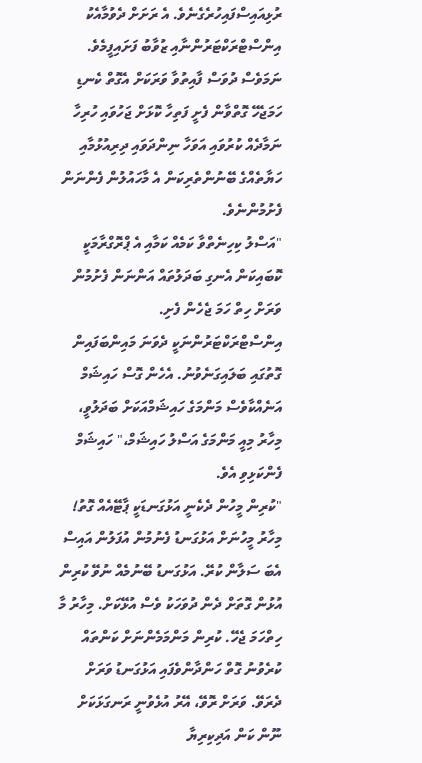ރުޅިއައިސްފައިހުރެގެނެވެ. އެ ރަށަށް ދެވުމާއެކު އިންސްޓްރަކްޓަރުންނާއި ޒުވާބު ފަށައިފީމެވެ. ނަމަވެސް ދުވަސް ފާއިތުވާ ވަރަކަށް އެގޮތް ކެނޑި ހަމަޖެހޭ ގޮތްވާން ފެށީ ފަތިހާ ކޮޅަށް ޖަހުވައި ހުރިހާ ނަމާދެއް ކުރުވައި އަވަހާ ނިންދަވައި ދިރިއުޅުމާއި ހަޔާތެއްގެ ބޭނުންތެރިކަން އެ މާހައުލުން ފެންނަން ފެށުމުންނެވެ.
"އަސްލު ކިހިނެތްވާ ކަމެއް ކަމާއި އެ ޕްރޮގްރާމަކީ ކޮބައިކަން އެނގި ބަދަލުތައް އަންނަން ފެށުމުން ވަރަށް ހިތް ހަމަ ޖެހެން ފެށި. އިންސްޓްރަކްޓަރުންނަކީ ދެވަނަ މައިންބަފައިން ގޮތުގައި ބަލައިގަނެވުނު. އެހެން ގޮސް ހައިޝަމް އަނެއްކާވެސް މަންމަގެ ހައިޝަމްއަކަށް ބަދަލުވީ، މިހާރު މިއީ މަންމަގެ އަސްލު ހައިޝަމް،" ހައިޝަމް ފެންކަޅިވި އެވެ.
"ކުރިން މީހުން ދެކެނީ އަޅުގަނޑަކީ ޕާޓޭއެއް ގޮތު! މިހާރު މީހުނަށް އަޅުގަނޑު ފެނުމުން އުފަލުން އައިސް އެބަ ސަލާން ކުރޭ. އަޅުގަނޑު ބޭނުމެއް ނުވޭ ކުރިން އުޅުން ގޮތަށް ދެން ދުވަހަކު ވެސް އުޅޭކަށް. މިހާރު މާ ހިތްހަމަ ޖެހޭ. ކުރިން މަންމަމެންނަށް ކަންތައް ކުރެވުނު ގޮތް ހަންދާންވެފައި އަޅުގަނޑު ވަރަށް ދެރަވޭ. ވަރަށް ރޮވޭ، އޭރު އުޅެވުނީ ރަނގަޅަކަށް ނޫން ކަން އަދިކިރިޔާ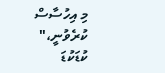މި އިހުސާސް ކުރެވުނީ،"
ކުޑަކުޑަ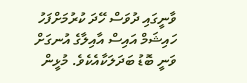ވާނީގައި ދުވަސް ހޭދަ ކުރުމަށްފަހު ހައިޝަމް އައިސް އާއިލާގެ އުނގަށް ވަނީ ބޮޑު ބަދަލަކާއެކެވެ. މުޅީން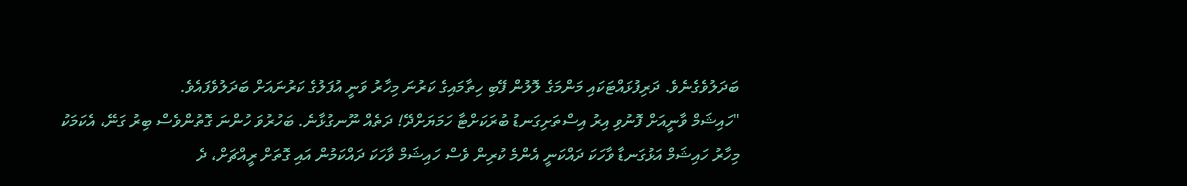ބަދަލުވެގެނެވެ. ދަރިފުޅައްޓަކައި މަންމަގެ ލޮލުން ފޭބި ހިތާމައިގެ ކަރުނަ މިހާރު ވަނީ އުފަލުގެ ކަރުނައަށް ބަދަލުވެފައެވެ.
"ހައިޝަމް ވާނީއަށް ފޮނުވި އިރު އިސްތަށިގަނޑު ބުރަކަށްޓާ ހަމަޔަށްދޭ! ދަތެއް ނޫނގުޅާނެ. ބަހުރުވަ ހުންނަ ގޮތުންވެސް ބިރު ގަނޭ، އެކަމަކު މިހާރު ހައިޝަމް އަޅުގަނޑާ ވާހަކަ ދައްކަނީ އެންމެ ކުރިން ވެސް ހައިޝަމް ވާހަކަ ދައްކަމުން އައި ގޮތަށް ރީއްޗަށް، ދެ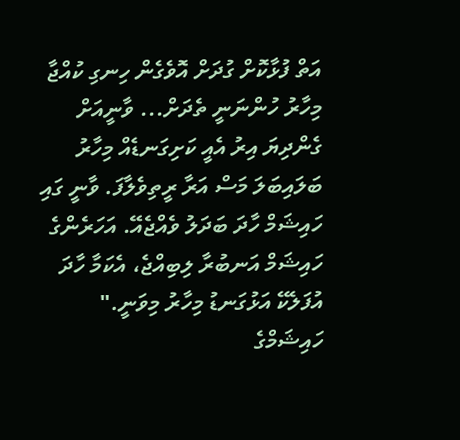އަތް ފުޅާކޮށް ގުދަށް އޮވެގެން ހިނގި ކުއްޖާ މިހާރު ހުންނަނީ ތެދަށް... ވާނީއަށް ގެންދިޔަ އިރު އެއީ ކަށިގަނޑެއް މިހާރު ބަލައިބަލަ މަސް އަރާ ރީތިވެލާފަ. ވާނީ ގައި ހައިޝަމް ހާދަ ބަދަލު ވެއްޖެއޭ. އަހަރެންގެ ހައިޝަމް އަނބުރާ ލިބިއްޖެ، އެކަމާ ހާދަ އުފަލެކޭ އަޅުގަނޑު މިހާރު މިވަނީ." ހައިޝަމްގެ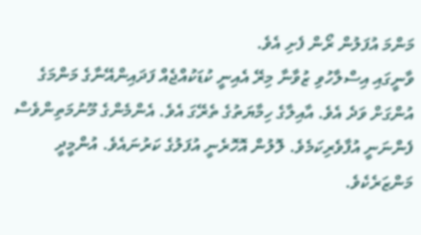މަންމަ އުފަލުން ރޯން ފެށި އެވެ.
ވާނީގައި އިސްލާހުވި ޒުވާނާ މިރޭ އެއިނީ ކުޑަކުއްޖެއް ފަދައިންއޭނާގެ މަންމަގެ އުންގަށް ވަދެ އެވެ. އާއިލާގެ ހިމާޔަތުގެ ތެރޭގަ އެވެ. އެންމެންގެ މޫނުމަތިންވެސް ފެންނަނީ އުފާވެރިކަމެވެ. ލޮލުން އޮހޮރެނީ އުފަލުގެ ކަރުނައެވެ. އުންމީދީ މަންޒަރެކެވެ.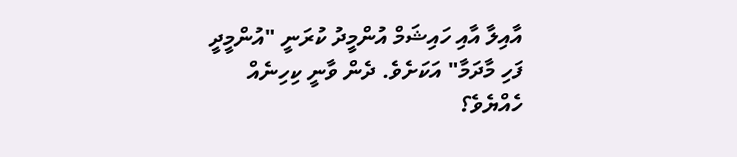އާއިލާ އާއި ހައިޝަމް އުންމީދު ކުރަނީ "އުންމީދީ ފަހި މާދަމާ" އަކަށެވެ. ދެން ވާނީ ކިހިނެއް ހެއްޔެވެ؟